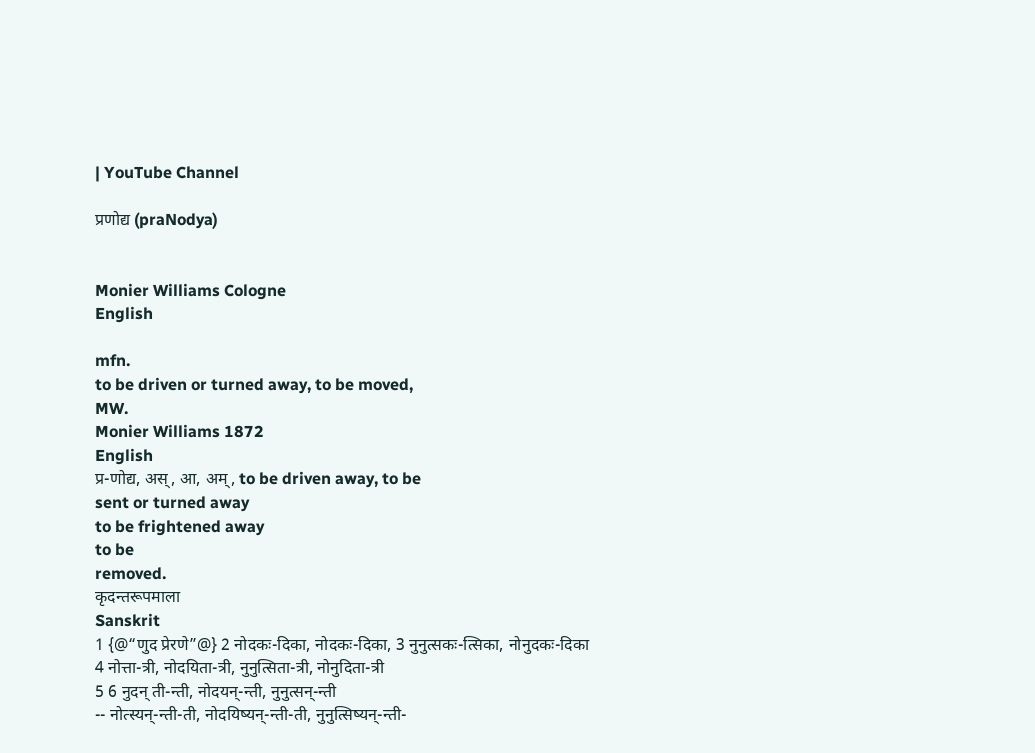| YouTube Channel

प्रणोद्य (praNodya)


Monier Williams Cologne
English

mfn.
to be driven or turned away, to be moved,
MW.
Monier Williams 1872
English
प्र-णोद्य, अस्, आ, अम्, to be driven away, to be
sent or turned away
to be frightened away
to be
removed.
कृदन्तरूपमाला
Sanskrit
1 {@“णुद प्रेरणे”@} 2 नोदकः-दिका, नोदकः-दिका, 3 नुनुत्सकः-त्सिका, नोनुदकः-दिका
4 नोत्ता-त्री, नोदयिता-त्री, नुनुत्सिता-त्री, नोनुदिता-त्री
5 6 नुदन् ती-न्ती, नोदयन्-न्ती, नुनुत्सन्-न्ती
-- नोत्स्यन्-न्ती-ती, नोदयिष्यन्-न्ती-ती, नुनुत्सिष्यन्-न्ती-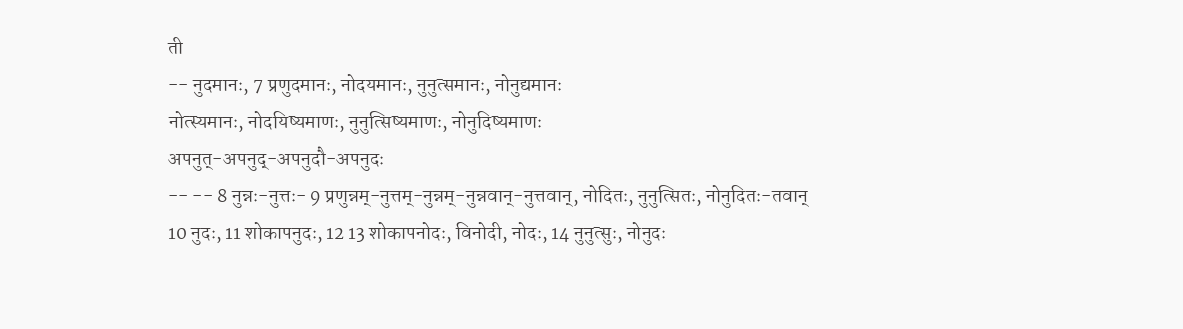ती
-- नुदमानः, 7 प्रणुदमानः, नोदयमानः, नुनुत्समानः, नोनुद्यमानः
नोत्स्यमानः, नोदयिष्यमाणः, नुनुत्सिष्यमाणः, नोनुदिष्यमाणः
अपनुत्-अपनुद्-अपनुदौ-अपनुदः
-- -- 8 नुन्नः-नुत्तः- 9 प्रणुन्नम्-नुत्तम्-नुन्नम्-नुन्नवान्-नुत्तवान्, नोदितः, नुनुत्सितः, नोनुदितः-तवान्
10 नुदः, 11 शोकापनुदः, 12 13 शोकापनोदः, विनोदी, नोदः, 14 नुनुत्सुः, नोनुदः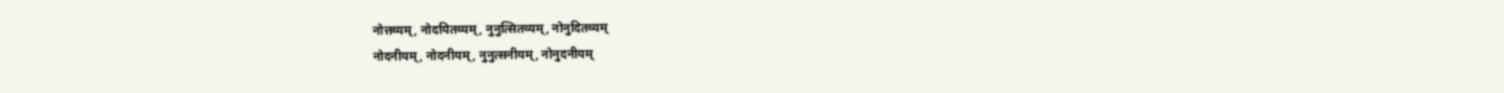नोत्तव्यम्, नोदयितव्यम्, नुनुत्सितव्यम्, नोनुदितव्यम्
नोदनीयम्, नोदनीयम्, नुनुत्सनीयम्, नोनुदनीयम्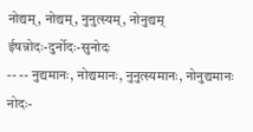नोद्यम्, नोद्यम्, नुनुत्स्यम्, नोनुद्यम्
ईषन्नोदः-दुर्नोदः-सुनोदः
-- -- नुद्यमानः, नोद्यमानः, नुनुत्स्यमानः, नोनुद्यमानः
नोदः-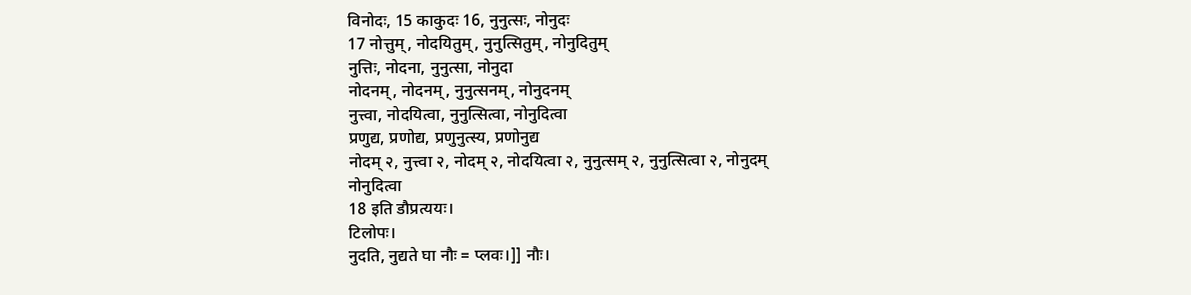विनोदः, 15 काकुदः 16, नुनुत्सः, नोनुदः
17 नोत्तुम्, नोदयितुम्, नुनुत्सितुम्, नोनुदितुम्
नुत्तिः, नोदना, नुनुत्सा, नोनुदा
नोदनम्, नोदनम्, नुनुत्सनम्, नोनुदनम्
नुत्त्वा, नोदयित्वा, नुनुत्सित्वा, नोनुदित्वा
प्रणुद्य, प्रणोद्य, प्रणुनुत्स्य, प्रणोनुद्य
नोदम् २, नुत्त्वा २, नोदम् २, नोदयित्वा २, नुनुत्सम् २, नुनुत्सित्वा २, नोनुदम्
नोनुदित्वा
18 इति डौप्रत्ययः।
टिलोपः।
नुदति, नुद्यते घा नौः = प्लवः।]] नौः।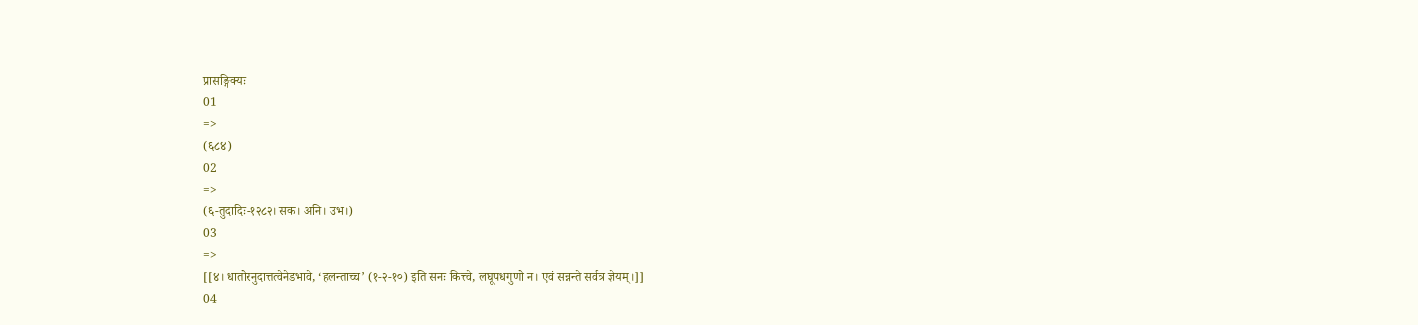प्रासङ्गिक्यः
01
=>
(६८४)
02
=>
(६-तुदादिः-१२८२। सक। अनि। उभ।)
03
=>
[[४। धातोरनुदात्तत्वेनेडभावे, ‘हलन्ताच्च’ (१-२-१०) इति सनः कित्त्वे, लघूपधगुणो न। एवं सन्नन्ते सर्वत्र ज्ञेयम्।]]
04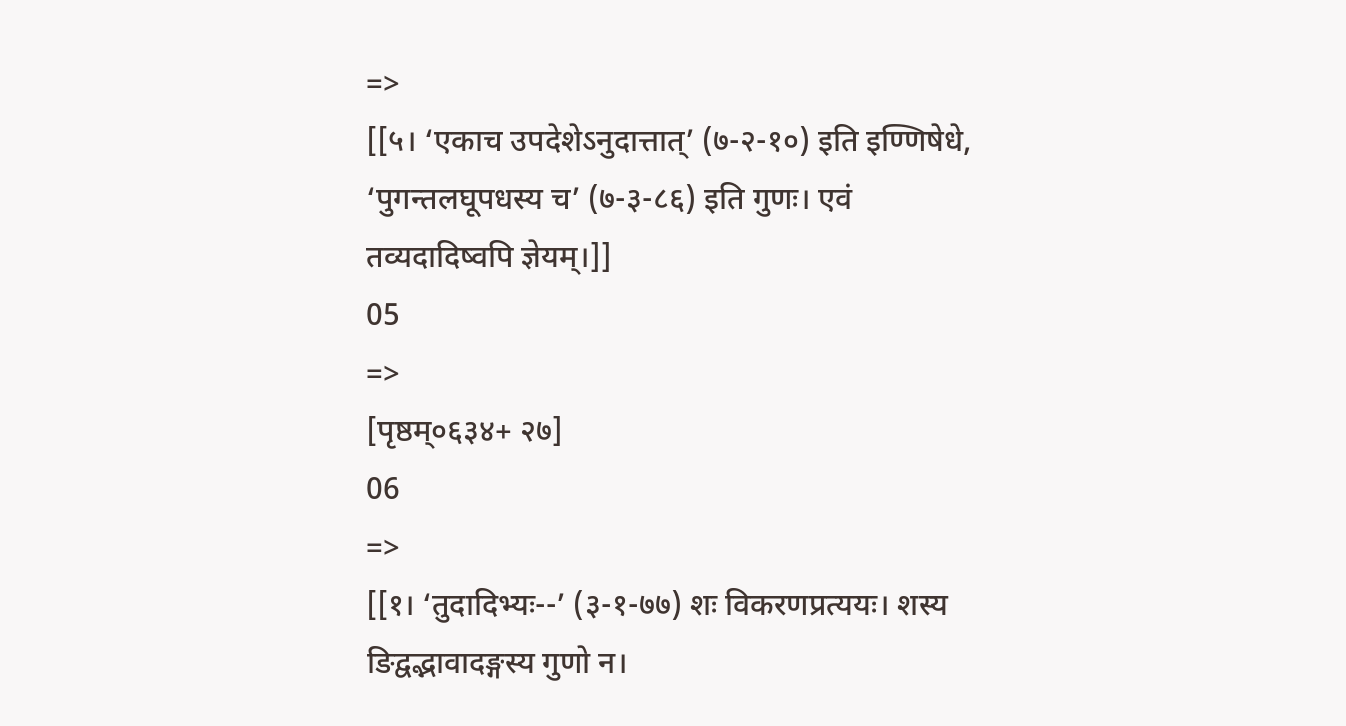=>
[[५। ‘एकाच उपदेशेऽनुदात्तात्’ (७-२-१०) इति इण्णिषेधे, ‘पुगन्तलघूपधस्य च’ (७-३-८६) इति गुणः। एवं तव्यदादिष्वपि ज्ञेयम्।]]
05
=>
[पृष्ठम्०६३४+ २७]
06
=>
[[१। ‘तुदादिभ्यः--’ (३-१-७७) शः विकरणप्रत्ययः। शस्य ङिद्वद्भावादङ्गस्य गुणो न।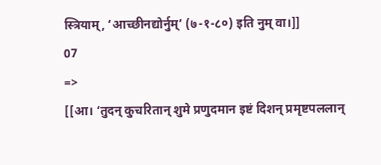स्त्रियाम्, ‘आच्छीनद्योर्नुम्’ (७-१-८०) इति नुम् वा।]]
07
=>
[[आ। ‘तुदन् कुचरितान् शुमे प्रणुदमान इष्टं दिशन् प्रमृष्टपललान्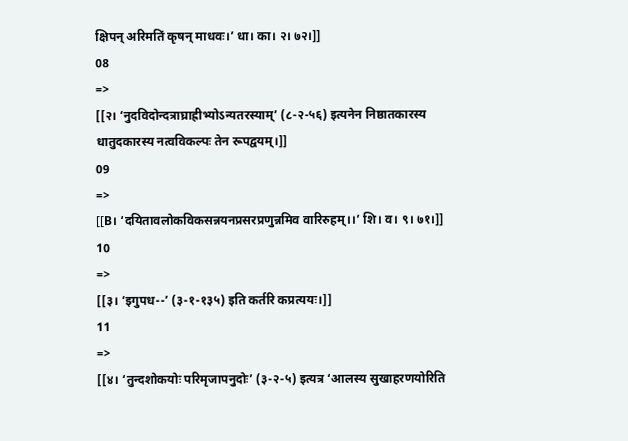क्षिपन् अरिमतिं कृषन् माधवः।’ धा। का। २। ७२।]]
08
=>
[[२। ‘नुदविदोन्दत्राघ्राह्रीभ्योऽन्यतरस्याम्’ (८-२-५६) इत्यनेन निष्ठातकारस्य धातुदकारस्य नत्वविकल्पः तेन रूपद्वयम्।]]
09
=>
[[B। ‘दयितावलोकविकसन्नयनप्रसरप्रणुन्नमिव वारिरुहम्।।’ शि। व। ९। ७१।]]
10
=>
[[३। ‘इगुपध--’ (३-१-१३५) इति कर्तरि कप्रत्ययः।]]
11
=>
[[४। ‘तुन्दशोकयोः परिमृजापनुदोः’ (३-२-५) इत्यत्र ‘आलस्य सुखाहरणयोरिति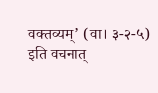वक्तव्यम्’ (वा। ३-२-५) इति वचनात्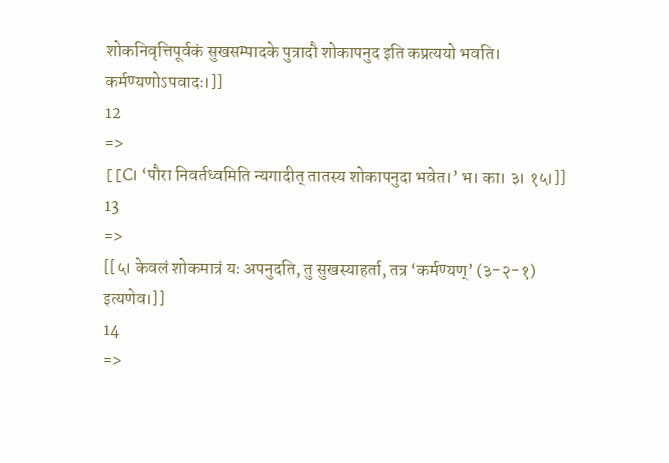शोकनिवृत्तिपूर्वकं सुखसम्पादके पुत्रादौ शोकापनुद इति कप्रत्ययो भवति। कर्मण्यणोऽपवादः।]]
12
=>
[[C। ‘पौरा निवर्तध्वमिति न्यगादीत् तातस्य शोकापनुदा भवेत।’ भ। का। ३। १५।]]
13
=>
[[५। केवलं शोकमात्रं यः अपनुदति, तु सुखस्याहर्ता, तत्र ‘कर्मण्यण्’ (३-२-१) इत्यणेव।]]
14
=>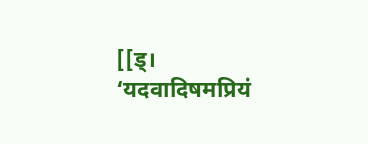[[ड्। ‘यदवादिषमप्रियं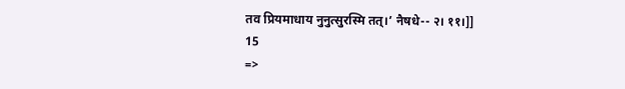तव प्रियमाधाय नुनुत्सुरस्मि तत्।’ नैषधे-- २। ११।]]
15
=>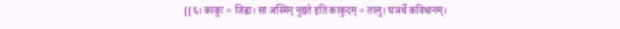[[६। काकुः = जिह्वा। सा अस्मिन् नुद्यते इति काकुदम् = तालु। घञर्थे कविधानम्।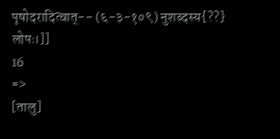पृषोदरादित्वात्-- (६-३-१०९) नुशब्दस्य{??} लोपः।]]
16
=>
[तालु]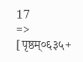17
=>
[पृष्ठम्०६३५+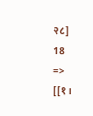२८]
18
=>
[[१।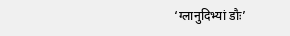‘ग्लानुदिभ्यां डौः’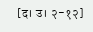[द। उ। २-१२]